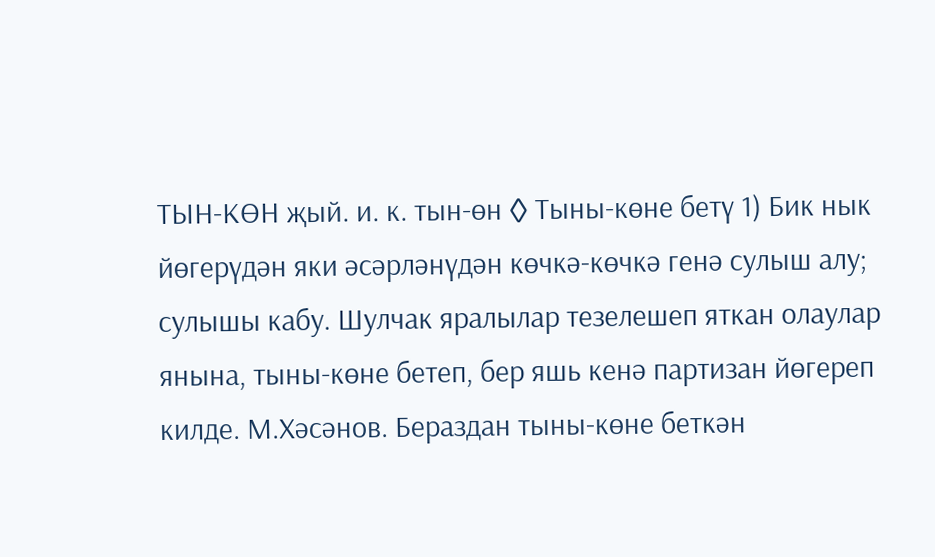ТЫН-КӨН җый. и. к. тын-өн ◊ Тыны-көне бетү 1) Бик нык йөгерүдән яки әсәрләнүдән көчкә-көчкә генә сулыш алу; сулышы кабу. Шулчак яралылар тезелешеп яткан олаулар янына, тыны-көне бетеп, бер яшь кенә партизан йөгереп килде. М.Хәсәнов. Бераздан тыны-көне беткән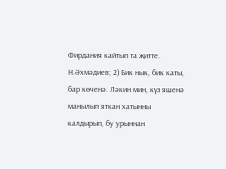Фирдания кайтып та җитте. Н.Әхмәдиев; 2) Бик нык, бик каты, бар көченә. Ләкин мин, күз яшенә манылып яткан хатынны калдырып, бу урыннан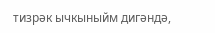тизрәк ычкыныйм дигәндә,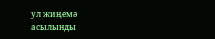ул жиңемә асылынды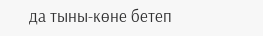да тыны-көне бетеп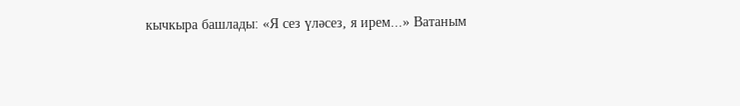кычкыра башлады: «Я сез үләсез, я ирем...» Ватаным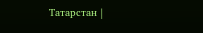Татарстан |